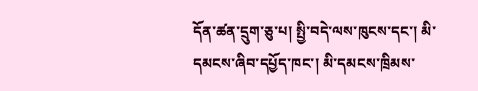དོན་ཚན་དྲུག་ཅུ་པ། སྤྱི་བདེ་ལས་ཁུངས་དང་། མི་དམངས་ཞིབ་དཔྱོད་ཁང་། མི་དམངས་ཁྲིམས་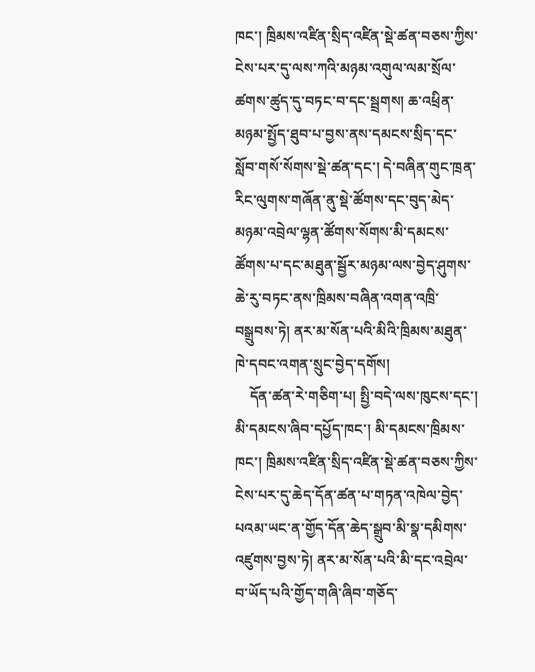ཁང་། ཁྲིམས་འཛིན་སྲིད་འཛིན་སྡེ་ཚན་བཅས་ཀྱིས་ངེས་པར་དུ་ལས་ཀའི་མཉམ་འགུལ་ལམ་སྲོལ་ཚགས་ཚུད་དུ་བཏང་བ་དང་སྦྲགས། ཆ་འཕྲིན་མཉམ་སྤྱོད་ཐུབ་པ་བྱས་ནས་དམངས་སྲིད་དང་སློབ་གསོ་སོགས་སྡེ་ཚན་དང་། དེ་བཞིན་གུང་ཁྲན་རིང་ལུགས་གཞོན་ནུ་སྡེ་ཚོགས་དང་བུད་མེད་མཉམ་འབྲེལ་ལྷན་ཚོགས་སོགས་མི་དམངས་ཚོགས་པ་དང་མཐུན་སྦྱོར་མཉམ་ལས་བྱེད་ཤུགས་ཆེ་རུ་བཏང་ནས་ཁྲིམས་བཞིན་འགན་འཁྲི་བསྒྲུབས་ཏེ། ནར་མ་སོན་པའི་མིའི་ཁྲིམས་མཐུན་ཁེ་དབང་འགན་སྲུང་བྱེད་དགོས།
    དོན་ཚན་རེ་གཅིག་པ། སྤྱི་བདེ་ལས་ཁུངས་དང་། མི་དམངས་ཞིབ་དཔྱོད་ཁང་། མི་དམངས་ཁྲིམས་ཁང་། ཁྲིམས་འཛིན་སྲིད་འཛིན་སྡེ་ཚན་བཅས་ཀྱིས་ངེས་པར་དུ་ཆེད་དོན་ཚན་པ་གཏན་འཁེལ་བྱེད་པའམ་ཡང་ན་གྱོད་དོན་ཆེད་སྒྲུབ་མི་སྣ་དམིགས་འཛུགས་བྱས་ཏེ། ནར་མ་སོན་པའི་མི་དང་འབྲེལ་བ་ཡོད་པའི་གྱོད་གཞི་ཞིབ་གཅོད་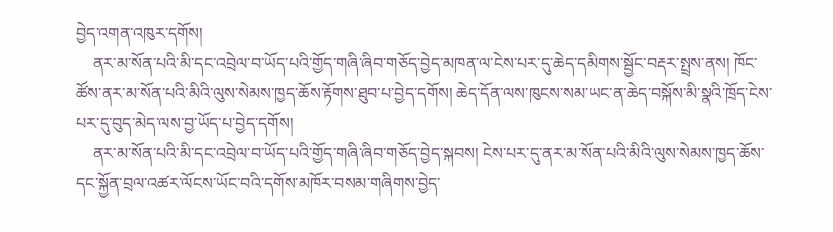བྱེད་འགན་འཁུར་དགོས།
    ནར་མ་སོན་པའི་མི་དང་འབྲེལ་བ་ཡོད་པའི་གྱོད་གཞི་ཞིབ་གཅོད་བྱེད་མཁན་ལ་ངེས་པར་དུ་ཆེད་དམིགས་སྦྱོང་བརྡར་སྤྲས་ནས། ཁོང་ཚོས་ནར་མ་སོན་པའི་མིའི་ལུས་སེམས་ཁྱད་ཆོས་རྟོགས་ཐུབ་པ་བྱེད་དགོས། ཆེད་དོན་ལས་ཁུངས་སམ་ཡང་ན་ཆེད་བསྐོས་མི་སྣའི་ཁྲོད་ངེས་པར་དུ་བུད་མེད་ལས་བྱ་ཡོད་པ་བྱེད་དགོས།
    ནར་མ་སོན་པའི་མི་དང་འབྲེལ་བ་ཡོད་པའི་གྱོད་གཞི་ཞིབ་གཅོད་བྱེད་སྐབས། ངེས་པར་དུ་ནར་མ་སོན་པའི་མིའི་ལུས་སེམས་ཁྱད་ཆོས་དང་སྐྱོན་བྲལ་འཚར་ལོངས་ཡོང་བའི་དགོས་མཁོར་བསམ་གཞིགས་བྱེད་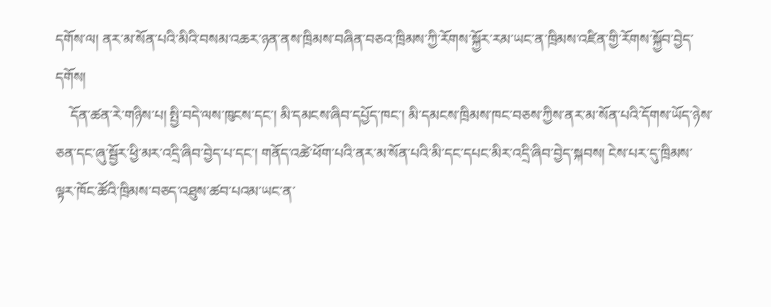དགོས་ལ། ནར་མ་སོན་པའི་མིའི་བསམ་འཆར་ཉན་ནས་ཁྲིམས་བཞིན་བཅའ་ཁྲིམས་ཀྱི་རོགས་སྐྱོར་རམ་ཡང་ན་ཁྲིམས་འཛིན་གྱི་རོགས་སྐྱོབ་བྱེད་དགོས།
    དོན་ཚན་རེ་གཉིས་པ། སྤྱི་བདེ་ལས་ཁུངས་དང་། མི་དམངས་ཞིབ་དཔྱོད་ཁང་། མི་དམངས་ཁྲིམས་ཁང་བཅས་ཀྱིས་ནར་མ་སོན་པའི་དོགས་ཡོད་ཉེས་ཅན་དང་ཞུ་སྦྱོར་ཕྱི་མར་འདྲི་ཞིབ་བྱེད་པ་དང་། གནོད་འཚེ་ཕོག་པའི་ནར་མ་སོན་པའི་མི་དང་དཔང་མིར་འདྲི་ཞིབ་བྱེད་སྐབས། ངེས་པར་དུ་ཁྲིམས་ལྟར་ཁོང་ཚོའི་ཁྲིམས་བཅད་འཐུས་ཚབ་པའམ་ཡང་ན་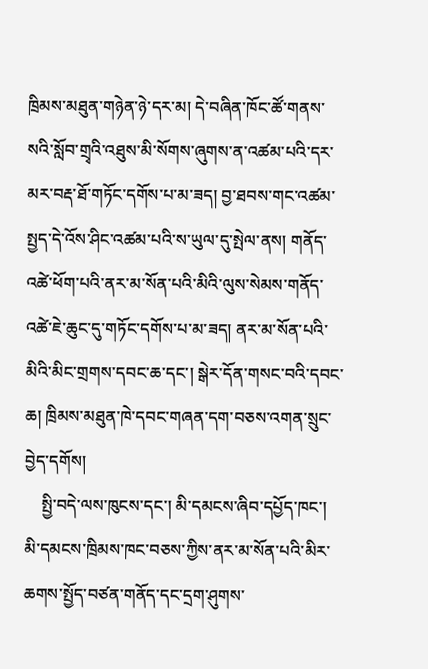ཁྲིམས་མཐུན་གཉེན་ཉེ་དར་མ། དེ་བཞིན་ཁོང་ཚོ་གནས་སའི་སློབ་གྲྭའི་འཐུས་མི་སོགས་ཞུགས་ན་འཚམ་པའི་དར་མར་བརྡ་ཐོ་གཏོང་དགོས་པ་མ་ཟད། བྱ་ཐབས་གང་འཚམ་སྤྱད་དེ་འོས་ཤིང་འཚམ་པའི་ས་ཡུལ་དུ་སྤེལ་ནས། གནོད་འཚེ་ཕོག་པའི་ནར་མ་སོན་པའི་མིའི་ལུས་སེམས་གནོད་འཚེ་ཇེ་ཆུང་དུ་གཏོང་དགོས་པ་མ་ཟད། ནར་མ་སོན་པའི་མིའི་མིང་གྲགས་དབང་ཆ་དང་། སྒེར་དོན་གསང་བའི་དབང་ཆ། ཁྲིམས་མཐུན་ཁེ་དབང་གཞན་དག་བཅས་འགན་སྲུང་བྱེད་དགོས།
    སྤྱི་བདེ་ལས་ཁུངས་དང་། མི་དམངས་ཞིབ་དཔྱོད་ཁང་། མི་དམངས་ཁྲིམས་ཁང་བཅས་ཀྱིས་ནར་མ་སོན་པའི་མིར་ཆགས་སྤྱོད་བཙན་གནོད་དང་དྲག་ཤུགས་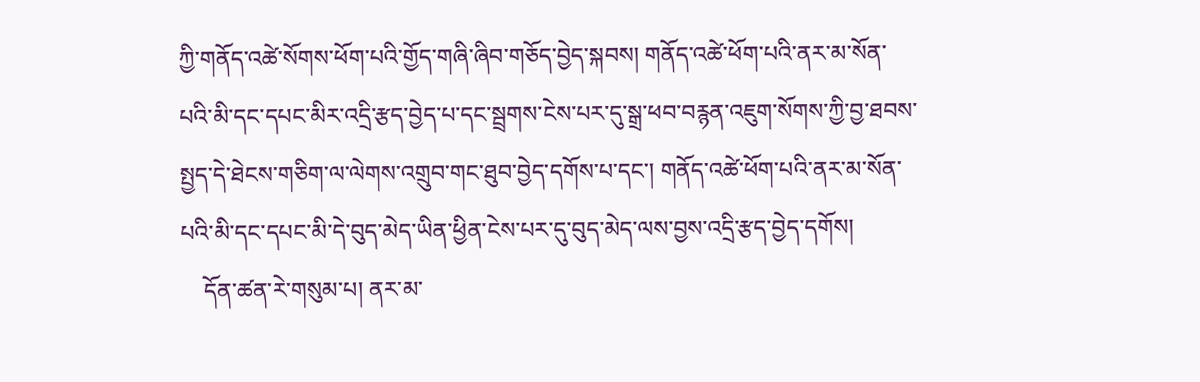ཀྱི་གནོད་འཚེ་སོགས་ཕོག་པའི་གྱོད་གཞི་ཞིབ་གཅོད་བྱེད་སྐབས། གནོད་འཚེ་ཕོག་པའི་ནར་མ་སོན་པའི་མི་དང་དཔང་མིར་འདྲི་རྩད་བྱེད་པ་དང་སྦྲགས་ངེས་པར་དུ་སྒྲ་ཕབ་བརྙན་འཇུག་སོགས་ཀྱི་བྱ་ཐབས་སྤྱད་དེ་ཐེངས་གཅིག་ལ་ལེགས་འགྲུབ་གང་ཐུབ་བྱེད་དགོས་པ་དང་། གནོད་འཚེ་ཕོག་པའི་ནར་མ་སོན་པའི་མི་དང་དཔང་མི་དེ་བུད་མེད་ཡིན་ཕྱིན་ངེས་པར་དུ་བུད་མེད་ལས་བྱས་འདྲི་རྩད་བྱེད་དགོས།
    དོན་ཚན་རེ་གསུམ་པ། ནར་མ་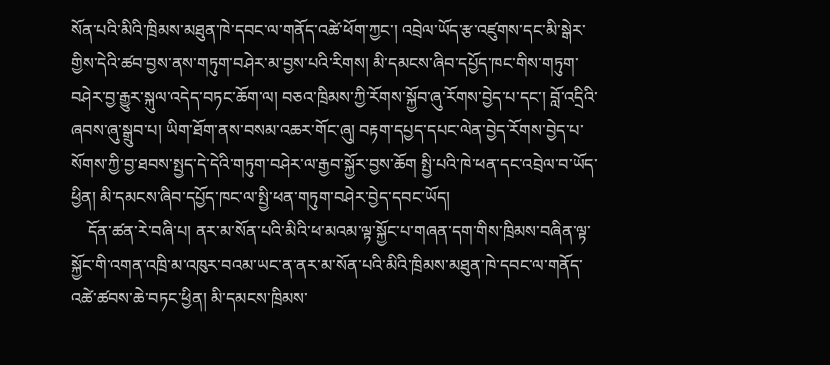སོན་པའི་མིའི་ཁྲིམས་མཐུན་ཁེ་དབང་ལ་གནོད་འཚེ་ཕོག་ཀྱང་། འབྲེལ་ཡོད་རྩ་འཛུགས་དང་མི་སྒེར་གྱིས་དེའི་ཚབ་བྱས་ནས་གཏུག་བཤེར་མ་བྱས་པའི་རིགས། མི་དམངས་ཞིབ་དཔྱོད་ཁང་གིས་གཏུག་བཤེར་བྱ་རྒྱུར་སྐུལ་འདེད་བཏང་ཆོག་ལ། བཅའ་ཁྲིམས་ཀྱི་རོགས་སྐྱོབ་ཞུ་རོགས་བྱེད་པ་དང་། བློ་འདྲིའི་ཞབས་ཞུ་སྒྲུབ་པ། ཡིག་ཐོག་ནས་བསམ་འཆར་གོང་ཞུ། བརྟག་དཔྱད་དཔང་ལེན་བྱེད་རོགས་བྱེད་པ་སོགས་ཀྱི་བྱ་ཐབས་སྤྱད་དེ་དེའི་གཏུག་བཤེར་ལ་རྒྱབ་སྐྱོར་བྱས་ཆོག སྤྱི་པའི་ཁེ་ཕན་དང་འབྲེལ་བ་ཡོད་ཕྱིན། མི་དམངས་ཞིབ་དཔྱོད་ཁང་ལ་སྤྱི་ཕན་གཏུག་བཤེར་བྱེད་དབང་ཡོད།
    དོན་ཚན་རེ་བཞི་པ། ནར་མ་སོན་པའི་མིའི་ཕ་མའམ་ལྟ་སྐྱོང་པ་གཞན་དག་གིས་ཁྲིམས་བཞིན་ལྟ་སྐྱོང་གི་འགན་འཁྲི་མ་འཁུར་བའམ་ཡང་ན་ནར་མ་སོན་པའི་མིའི་ཁྲིམས་མཐུན་ཁེ་དབང་ལ་གནོད་འཚེ་ཚབས་ཆེ་བཏང་ཕྱིན། མི་དམངས་ཁྲིམས་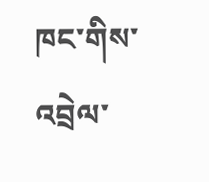ཁང་གིས་འབྲེལ་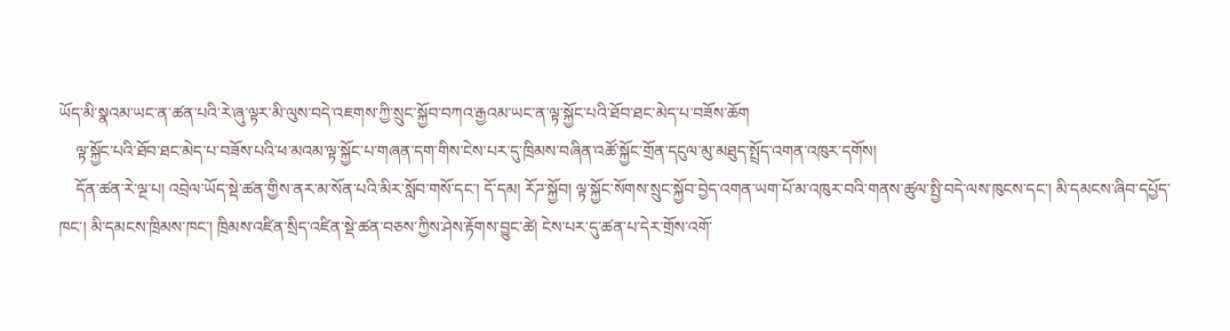ཡོད་མི་སྣའམ་ཡང་ན་ཚན་པའི་རེ་ཞུ་ལྟར་མི་ལུས་བདེ་འཇགས་ཀྱི་སྲུང་སྐྱོབ་བཀའ་རྒྱའམ་ཡང་ན་ལྟ་སྐྱོང་པའི་ཐོབ་ཐང་མེད་པ་བཟོས་ཆོག
    ལྟ་སྐྱོང་པའི་ཐོབ་ཐང་མེད་པ་བཟོས་པའི་ཕ་མའམ་ལྟ་སྐྱོང་པ་གཞན་དག་གིས་ངེས་པར་དུ་ཁྲིམས་བཞིན་འཚོ་སྐྱོང་གྲོན་དངུལ་མུ་མཐུད་སྤྲོད་འགན་འཁུར་དགོས།
    དོན་ཚན་རེ་ལྔ་པ། འབྲེལ་ཡོད་སྡེ་ཚན་གྱིས་ནར་མ་སོན་པའི་མིར་སློབ་གསོ་དང་། དོ་དམ། རོཌ་སྐྱོབ། ལྟ་སྐྱོང་སོགས་སྲུང་སྐྱོབ་བྱེད་འགན་ཡག་པོ་མ་འཁུར་བའི་གནས་ཚུལ་སྤྱི་བདེ་ལས་ཁུངས་དང་། མི་དམངས་ཞིབ་དཔྱོད་ཁང་། མི་དམངས་ཁྲིམས་ཁང་། ཁྲིམས་འཛིན་སྲིད་འཛིན་སྡེ་ཚན་བཅས་ཀྱིས་ཤེས་རྟོགས་བྱུང་ཚེ། ངེས་པར་དུ་ཚན་པ་དེར་གྲོས་འགོ་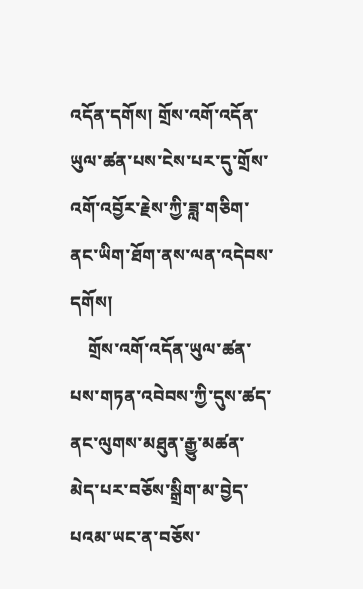འདོན་དགོས། གྲོས་འགོ་འདོན་ཡུལ་ཚན་པས་ངེས་པར་དུ་གྲོས་འགོ་འབྱོར་རྗེས་ཀྱི་ཟླ་གཅིག་ནང་ཡིག་ཐོག་ནས་ལན་འདེབས་དགོས།
    གྲོས་འགོ་འདོན་ཡུལ་ཚན་པས་གཏན་འབེབས་ཀྱི་དུས་ཚད་ནང་ལུགས་མཐུན་རྒྱུ་མཚན་མེད་པར་བཅོས་སྒྲིག་མ་བྱེད་པའམ་ཡང་ན་བཅོས་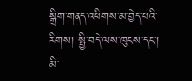སྒྲིག་གནད་འཕིགས་མ་བྱེད་པའི་རིགས། སྤྱི་བདེ་ལས་ཁུངས་དང་། མི་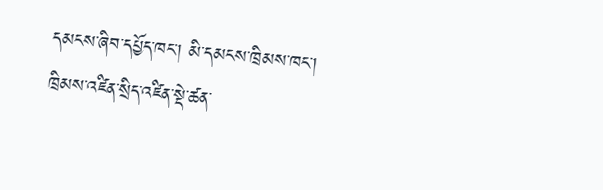དམངས་ཞིབ་དཔྱོད་ཁང་། མི་དམངས་ཁྲིམས་ཁང་། ཁྲིམས་འཛིན་སྲིད་འཛིན་སྡེ་ཚན་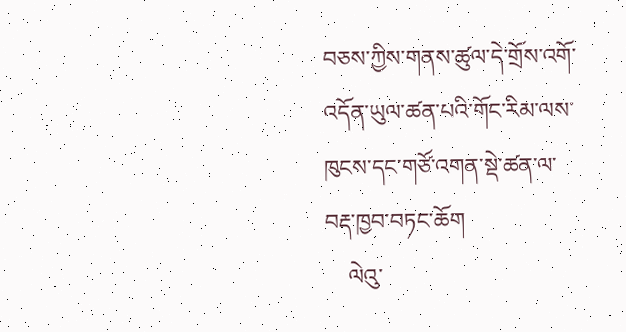བཅས་ཀྱིས་གནས་ཚུལ་དེ་གྲོས་འགོ་འདོན་ཡུལ་ཚན་པའི་གོང་རིམ་ལས་ཁུངས་དང་གཙོ་འགན་སྡེ་ཚན་ལ་བརྡ་ཁྱབ་བཏང་ཆོག
    ལེའུ་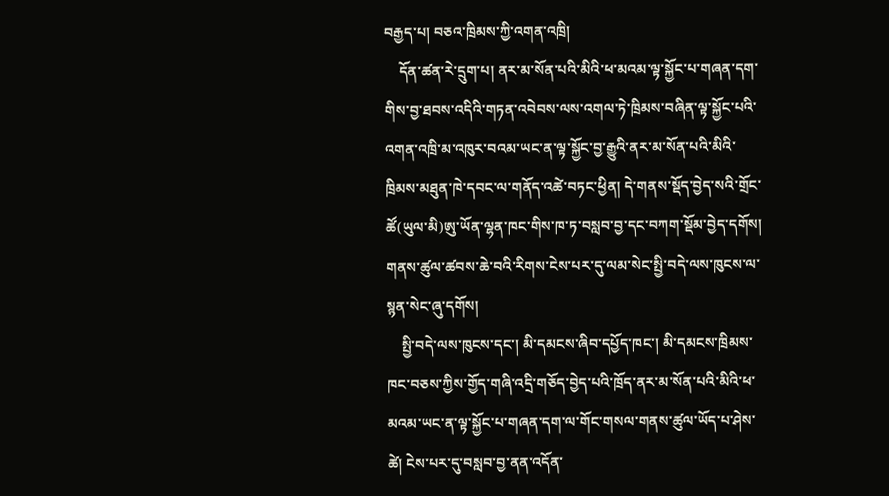བརྒྱད་པ། བཅའ་ཁྲིམས་ཀྱི་འགན་འཁྲི།
    དོན་ཚན་རེ་དྲུག་པ། ནར་མ་སོན་པའི་མིའི་ཕ་མའམ་ལྟ་སྐྱོང་པ་གཞན་དག་གིས་བྱ་ཐབས་འདིའི་གཏན་འབེབས་ལས་འགལ་ཏེ་ཁྲིམས་བཞིན་ལྟ་སྐྱོང་པའི་འགན་འཁྲི་མ་འཁུར་བའམ་ཡང་ན་ལྟ་སྐྱོང་བྱ་རྒྱུའི་ནར་མ་སོན་པའི་མིའི་ཁྲིམས་མཐུན་ཁེ་དབང་ལ་གནོད་འཚེ་བཏང་ཕྱིན། དེ་གནས་སྡོད་བྱེད་སའི་གྲོང་ཚོ(ཡུལ་མི)ཨུ་ཡོན་ལྷན་ཁང་གིས་ཁ་ཏ་བསླབ་བྱ་དང་བཀག་སྡོམ་བྱེད་དགོས། གནས་ཚུལ་ཚབས་ཆེ་བའི་རིགས་ངེས་པར་དུ་ལམ་སེང་སྤྱི་བདེ་ལས་ཁུངས་ལ་སྙན་སེང་ཞུ་དགོས།
    སྤྱི་བདེ་ལས་ཁུངས་དང་། མི་དམངས་ཞིབ་དཔྱོད་ཁང་། མི་དམངས་ཁྲིམས་ཁང་བཅས་ཀྱིས་གྱོད་གཞི་འདྲི་གཅོད་བྱེད་པའི་ཁྲོད་ནར་མ་སོན་པའི་མིའི་ཕ་མའམ་ཡང་ན་ལྟ་སྐྱོང་པ་གཞན་དག་ལ་གོང་གསལ་གནས་ཚུལ་ཡོད་པ་ཤེས་ཚེ། ངེས་པར་དུ་བསླབ་བྱ་ནན་འདོན་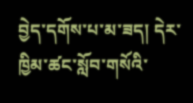བྱེད་དགོས་པ་མ་ཟད། དེར་ཁྱིམ་ཚང་སློབ་གསོའི་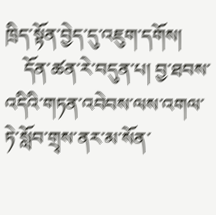ཁྲིད་སྟོན་བྱེད་དུ་འཇུག་དགོས།
    དོན་ཚན་རེ་བདུན་པ། བྱ་ཐབས་འདིའི་གཏན་འབེབས་ལས་འགལ་ཏེ་སློབ་གྲྭས་ནར་མ་སོན་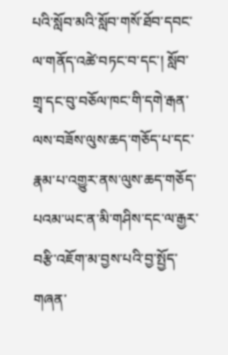པའི་སློབ་མའི་སློབ་གསོ་ཐོབ་དབང་ལ་གནོད་འཚེ་བཏང་བ་དང་། སློབ་གྲྭ་དང་བུ་བཅོལ་ཁང་གི་དགེ་རྒན་ལས་བཟོས་ལུས་ཆད་གཅོད་པ་དང་རྣམ་པ་འགྱུར་ནས་ལུས་ཆད་གཅོད་པའམ་ཡང་ན་མི་གཤིས་དང་ལ་རྒྱར་བརྩི་འཇོག་མ་བྱས་པའི་བྱ་སྤྱོད་གཞན་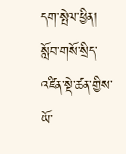དག་སྤེལ་ཕྱིན། སློབ་གསོ་སྲིད་འཛིན་སྡེ་ཚན་གྱིས་ཡོ་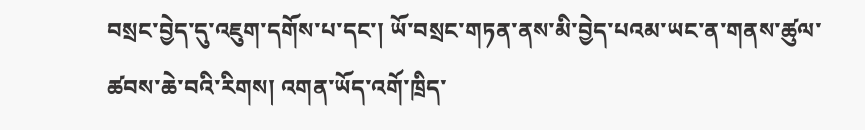བསྲང་བྱེད་དུ་འཇུག་དགོས་པ་དང་། ཡོ་བསྲང་གཏན་ནས་མི་བྱེད་པའམ་ཡང་ན་གནས་ཚུལ་ཚབས་ཆེ་བའི་རིགས། འགན་ཡོད་འགོ་ཁྲིད་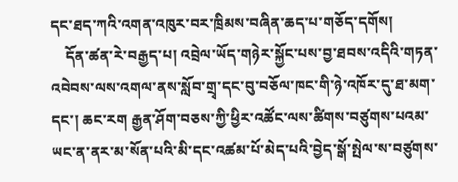དང་ཐད་ཀའི་འགན་འཁུར་བར་ཁྲིམས་བཞིན་ཆད་པ་གཅོད་དགོས།
    དོན་ཚན་རེ་བརྒྱད་པ། འབྲེལ་ཡོད་གཉེར་སྐྱོང་པས་བྱ་ཐབས་འདིའི་གཏན་འབེབས་ལས་འགལ་ནས་སློབ་གྲྭ་དང་བུ་བཅོལ་ཁང་གི་ཉེ་འཁོར་དུ་ཐ་མག་དང་། ཆང་རག རྒྱན་ཤོག་བཅས་ཀྱི་ཕྱིར་འཚོང་ལས་ཚིགས་བཙུགས་པའམ་ཡང་ན་ནར་མ་སོན་པའི་མི་དང་འཚམ་པོ་མེད་པའི་བྱེད་སྒོ་སྤེལ་ས་བཙུགས་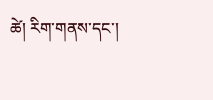ཚེ། རིག་གནས་དང་།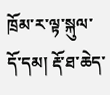ཁྲོམ་ར་ལྟ་སྐུལ་དོ་དམ། རྡོ་ཐ་ཆེད་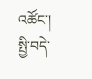འཚོང་། སྤྱི་བདེ་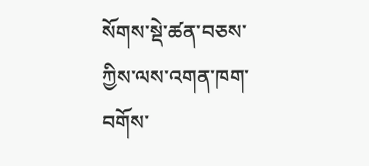སོགས་སྡེ་ཚན་བཅས་ཀྱིས་ལས་འགན་ཁག་བགོས་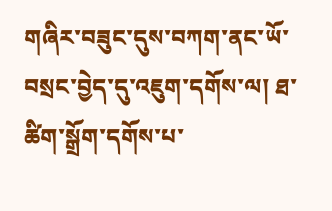གཞིར་བཟུང་དུས་བཀག་ནང་ཡོ་བསྲང་བྱེད་དུ་འཇུག་དགོས་ལ། ཐ་ཚིག་སྒྲོག་དགོས་པ་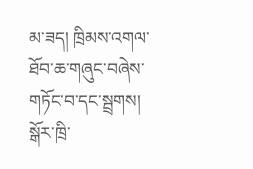མ་ཟད། ཁྲིམས་འགལ་ཐོབ་ཆ་གཞུང་བཞེས་གཏོང་བ་དང་སྦྲགས། སྒོར་ཁྲི་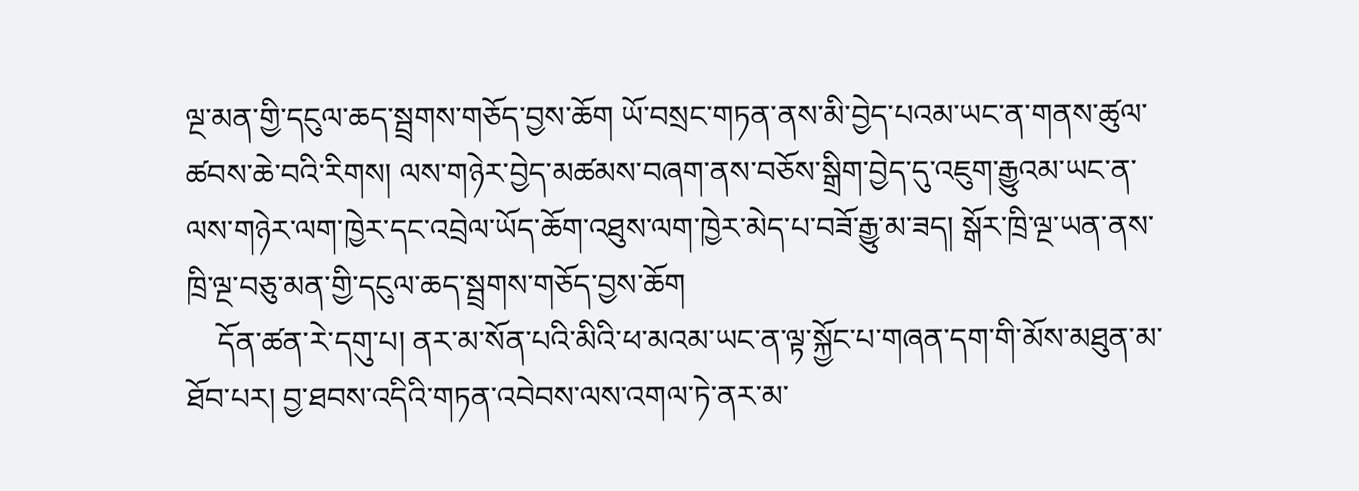ལྔ་མན་གྱི་དངུལ་ཆད་སྦྲགས་གཅོད་བྱས་ཆོག ཡོ་བསྲང་གཏན་ནས་མི་བྱེད་པའམ་ཡང་ན་གནས་ཚུལ་ཚབས་ཆེ་བའི་རིགས། ལས་གཉེར་བྱེད་མཚམས་བཞག་ནས་བཅོས་སྒྲིག་བྱེད་དུ་འཇུག་རྒྱུའམ་ཡང་ན་ལས་གཉེར་ལག་ཁྱེར་དང་འབྲེལ་ཡོད་ཆོག་འཐུས་ལག་ཁྱེར་མེད་པ་བཟོ་རྒྱུ་མ་ཟད། སྒོར་ཁྲི་ལྔ་ཡན་ནས་ཁྲི་ལྔ་བཅུ་མན་གྱི་དངུལ་ཆད་སྦྲགས་གཅོད་བྱས་ཆོག
    དོན་ཚན་རེ་དགུ་པ། ནར་མ་སོན་པའི་མིའི་ཕ་མའམ་ཡང་ན་ལྟ་སྐྱོང་པ་གཞན་དག་གི་མོས་མཐུན་མ་ཐོབ་པར། བྱ་ཐབས་འདིའི་གཏན་འབེབས་ལས་འགལ་ཏེ་ནར་མ་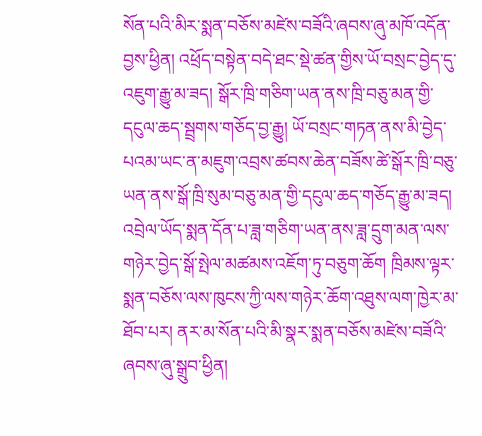སོན་པའི་མིར་སྨན་བཅོས་མཛེས་བཟོའི་ཞབས་ཞུ་མཁོ་འདོན་བྱས་ཕྱིན། འཕྲོད་བསྟེན་བདེ་ཐང་སྡེ་ཚན་གྱིས་ཡོ་བསྲང་བྱེད་དུ་འཇུག་རྒྱུ་མ་ཟད། སྒོར་ཁྲི་གཅིག་ཡན་ནས་ཁྲི་བཅུ་མན་གྱི་དངུལ་ཆད་སྦྲགས་གཅོད་བྱ་རྒྱུ། ཡོ་བསྲང་གཏན་ནས་མི་བྱེད་པའམ་ཡང་ན་མཇུག་འབྲས་ཚབས་ཆེན་བཟོས་ཚེ་སྒོར་ཁྲི་བཅུ་ཡན་ནས་སྒོ་ཁྲི་སུམ་བཅུ་མན་གྱི་དངུལ་ཆད་གཅོད་རྒྱུ་མ་ཟད། འབྲེལ་ཡོད་སྨན་དོན་པ་ཟླ་གཅིག་ཡན་ནས་ཟླ་དྲུག་མན་ལས་གཉེར་བྱེད་སྒོ་སྤེལ་མཚམས་འཇོག་ཏུ་བཅུག་ཆོག ཁྲིམས་ལྟར་སྨན་བཅོས་ལས་ཁུངས་ཀྱི་ལས་གཉེར་ཆོག་འཐུས་ལག་ཁྱེར་མ་ཐོབ་པར། ནར་མ་སོན་པའི་མི་སྣར་སྨན་བཅོས་མཛེས་བཟོའི་ཞབས་ཞུ་སྒྲུབ་ཕྱིན།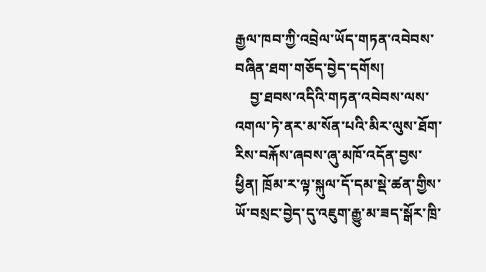རྒྱལ་ཁབ་ཀྱི་འབྲེལ་ཡོད་གཏན་འབེབས་བཞིན་ཐག་གཅོད་བྱེད་དགོས།
    བྱ་ཐབས་འདིའི་གཏན་འབེབས་ལས་འགལ་ཏེ་ནར་མ་སོན་པའི་མིར་ལུས་ཐོག་རིས་བརྐོས་ཞབས་ཞུ་མཁོ་འདོན་བྱས་ཕྱིན། ཁྲོམ་ར་ལྟ་སྐུལ་དོ་དམ་སྡེ་ཚན་གྱིས་ཡོ་བསྲང་བྱེད་དུ་འཇུག་རྒྱུ་མ་ཟད་སྒོར་ཁྲི་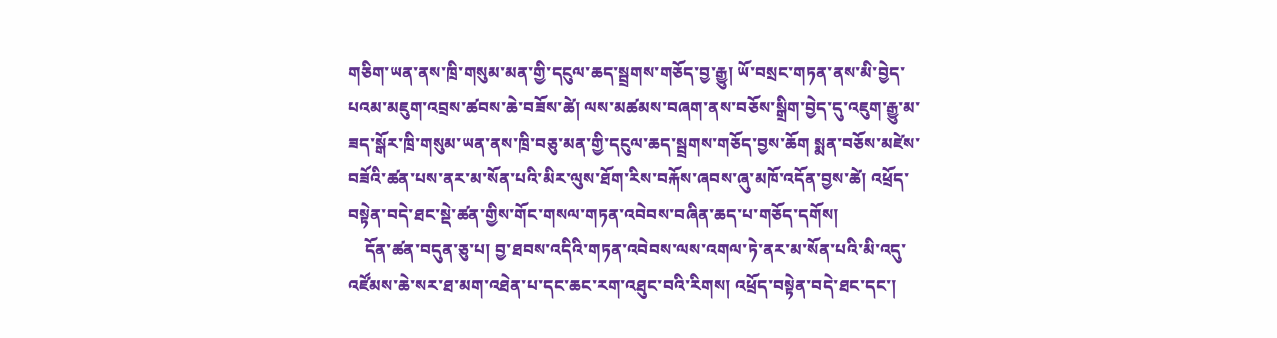གཅིག་ཡན་ནས་ཁྲི་གསུམ་མན་གྱི་དངུལ་ཆད་སྦྲགས་གཅོད་བྱ་རྒྱུ། ཡོ་བསྲང་གཏན་ནས་མི་བྱེད་པའམ་མཇུག་འབྲས་ཚབས་ཆེ་བཟོས་ཚེ། ལས་མཚམས་བཞག་ནས་བཅོས་སྒྲིག་བྱེད་དུ་འཇུག་རྒྱུ་མ་ཟད་སྒོར་ཁྲི་གསུམ་ཡན་ནས་ཁྲི་བཅུ་མན་གྱི་དངུལ་ཆད་སྦྲགས་གཅོད་བྱས་ཆོག སྨན་བཅོས་མཛེས་བཟོའི་ཚན་པས་ནར་མ་སོན་པའི་མིར་ལུས་ཐོག་རིས་བརྐོས་ཞབས་ཞུ་མཁོ་འདོན་བྱས་ཚེ། འཕྲོད་བསྟེན་བདེ་ཐང་སྡེ་ཚན་གྱིས་གོང་གསལ་གཏན་འབེབས་བཞིན་ཆད་པ་གཅོད་དགོས།
    དོན་ཚན་བདུན་ཅུ་པ། བྱ་ཐབས་འདིའི་གཏན་འབེབས་ལས་འགལ་ཏེ་ནར་མ་སོན་པའི་མི་འདུ་འཛོམས་ཆེ་སར་ཐ་མག་འཐེན་པ་དང་ཆང་རག་འཐུང་བའི་རིགས། འཕྲོད་བསྟེན་བདེ་ཐང་དང་།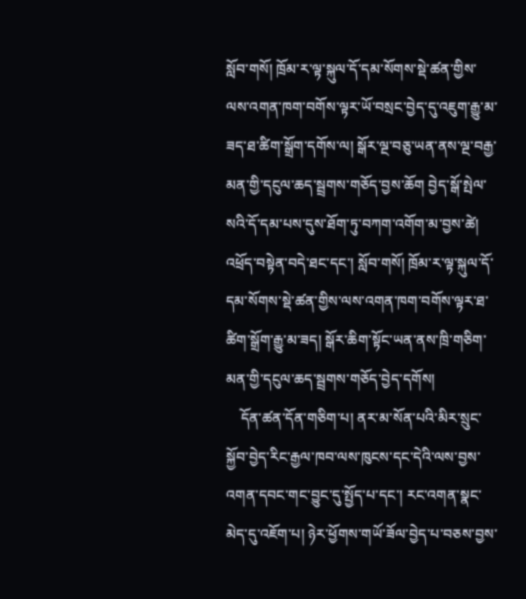སློབ་གསོ། ཁྲོམ་ར་ལྟ་སྐུལ་དོ་དམ་སོགས་སྡེ་ཚན་གྱིས་ལས་འགན་ཁག་བགོས་ལྟར་ཡོ་བསྲང་བྱེད་དུ་འཇུག་རྒྱུ་མ་ཟད་ཐ་ཚིག་སྒྲོག་དགོས་ལ། སྒོར་ལྔ་བཅུ་ཡན་ནས་ལྔ་བརྒྱ་མན་གྱི་དངུལ་ཆད་སྦྲགས་གཅོད་བྱས་ཆོག བྱེད་སྒོ་སྤེལ་སའི་དོ་དམ་པས་དུས་ཐོག་ཏུ་བཀག་འགོག་མ་བྱས་ཚེ། འཕྲོད་བསྟེན་བདེ་ཐང་དང་། སློབ་གསོ། ཁྲོམ་ར་ལྟ་སྐུལ་དོ་དམ་སོགས་སྡེ་ཚན་གྱིས་ལས་འགན་ཁག་བགོས་ལྟར་ཐ་ཚིག་སྒྲོག་རྒྱུ་མ་ཟད། སྒོར་ཆིག་སྟོང་ཡན་ནས་ཁྲི་གཅིག་མན་གྱི་དངུལ་ཆད་སྦྲགས་གཅོད་བྱེད་དགོས།
    དོན་ཚན་དོན་གཅིག་པ། ནར་མ་སོན་པའི་མིར་སྲུང་སྐྱོབ་བྱེད་རིང་རྒྱལ་ཁབ་ལས་ཁུངས་དང་དེའི་ལས་བྱས་འགན་དབང་གང་བྱུང་དུ་སྤྱོད་པ་དང་། རང་འགན་སྣང་མེད་དུ་འཇོག་པ། ཉེར་ཕྱོགས་གཡོ་ཟོལ་བྱེད་པ་བཅས་བྱས་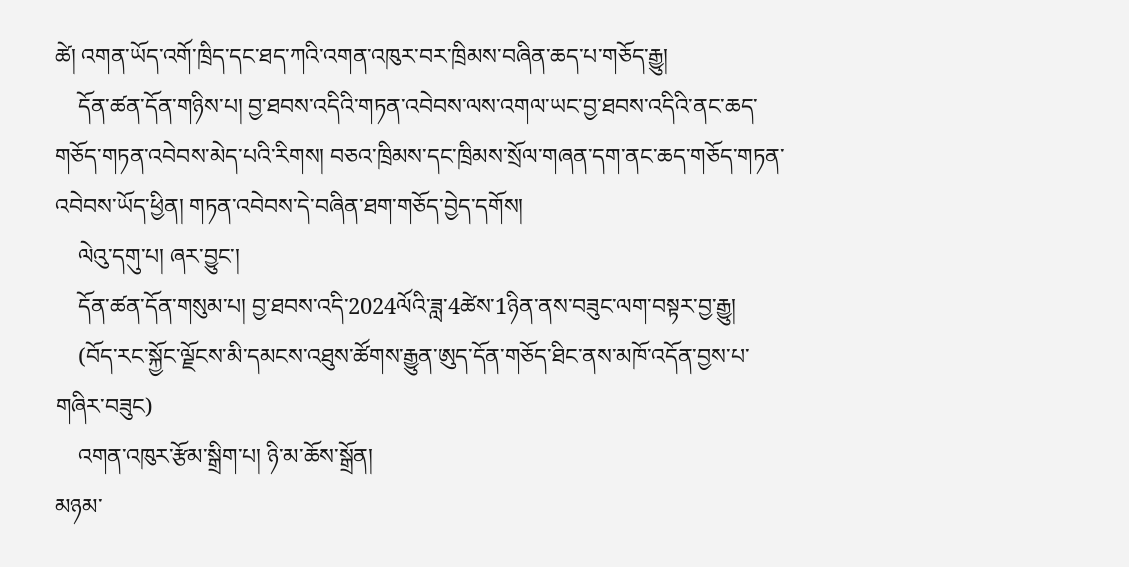ཚེ། འགན་ཡོད་འགོ་ཁྲིད་དང་ཐད་ཀའི་འགན་འཁུར་བར་ཁྲིམས་བཞིན་ཆད་པ་གཅོད་རྒྱུ།
    དོན་ཚན་དོན་གཉིས་པ། བྱ་ཐབས་འདིའི་གཏན་འབེབས་ལས་འགལ་ཡང་བྱ་ཐབས་འདིའི་ནང་ཆད་གཅོད་གཏན་འབེབས་མེད་པའི་རིགས། བཅའ་ཁྲིམས་དང་ཁྲིམས་སྲོལ་གཞན་དག་ནང་ཆད་གཅོད་གཏན་འབེབས་ཡོད་ཕྱིན། གཏན་འབེབས་དེ་བཞིན་ཐག་གཅོད་བྱེད་དགོས།
    ལེའུ་དགུ་པ། ཞར་བྱུང་།
    དོན་ཚན་དོན་གསུམ་པ། བྱ་ཐབས་འདི་2024ལོའི་ཟླ་4ཚེས་1ཉིན་ནས་བཟུང་ལག་བསྟར་བྱ་རྒྱུ།
    (བོད་རང་སྐྱོང་ལྗོངས་མི་དམངས་འཐུས་ཚོགས་རྒྱུན་ཨུད་དོན་གཅོད་ཐིང་ནས་མཁོ་འདོན་བྱས་པ་གཞིར་བཟུང)
    འགན་འཁུར་རྩོམ་སྒྲིག་པ། ཉི་མ་ཆོས་སྒྲོན།
མཉམ་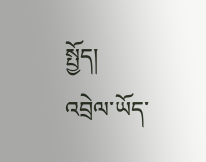སྤྱོད།
འབྲེལ་ཡོད་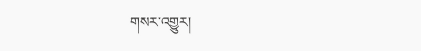གསར་འགྱུར།